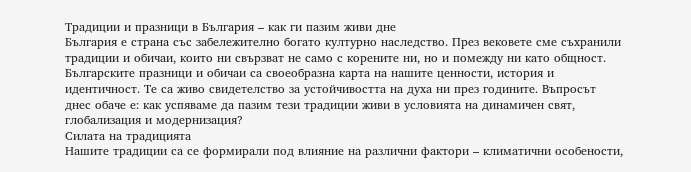Традиции и празници в България – как ги пазим живи дне
България е страна със забележително богато културно наследство. През вековете сме съхранили традиции и обичаи, които ни свързват не само с корените ни, но и помежду ни като общност. Българските празници и обичаи са своеобразна карта на нашите ценности, история и идентичност. Те са живо свидетелство за устойчивостта на духа ни през годините. Въпросът днес обаче е: как успяваме да пазим тези традиции живи в условията на динамичен свят, глобализация и модернизация?
Силата на традицията
Нашите традиции са се формирали под влияние на различни фактори – климатични особености,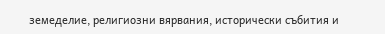земеделие, религиозни вярвания, исторически събития и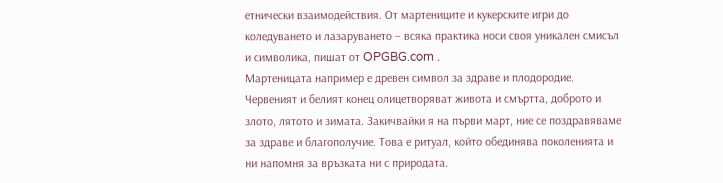етнически взаимодействия. От мартениците и кукерските игри до коледуването и лазаруването – всяка практика носи своя уникален смисъл и символика, пишат от OPGBG.com .
Мартеницата например е древен символ за здраве и плодородие. Червеният и белият конец олицетворяват живота и смъртта, доброто и злото, лятото и зимата. Закичвайки я на първи март, ние се поздравяваме за здраве и благополучие. Това е ритуал, който обединява поколенията и ни напомня за връзката ни с природата.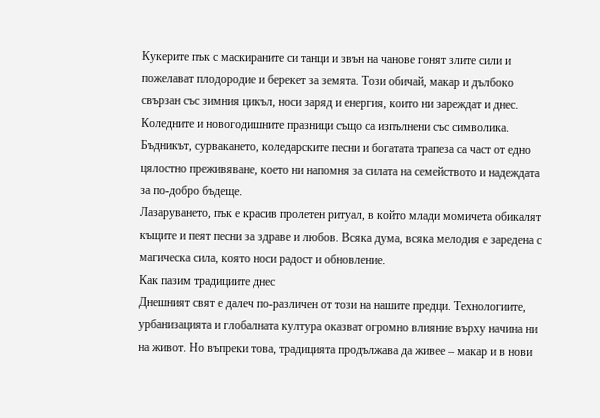Кукерите пък с маскираните си танци и звън на чанове гонят злите сили и пожелават плодородие и берекет за земята. Този обичай, макар и дълбоко свързан със зимния цикъл, носи заряд и енергия, които ни зареждат и днес.
Коледните и новогодишните празници също са изпълнени със символика. Бъдникът, сурвакането, коледарските песни и богатата трапеза са част от едно цялостно преживяване, което ни напомня за силата на семейството и надеждата за по-добро бъдеще.
Лазаруването, пък е красив пролетен ритуал, в който млади момичета обикалят къщите и пеят песни за здраве и любов. Всяка дума, всяка мелодия е заредена с магическа сила, която носи радост и обновление.
Как пазим традициите днес
Днешният свят е далеч по-различен от този на нашите предци. Технологиите, урбанизацията и глобалната култура оказват огромно влияние върху начина ни на живот. Но въпреки това, традицията продължава да живее – макар и в нови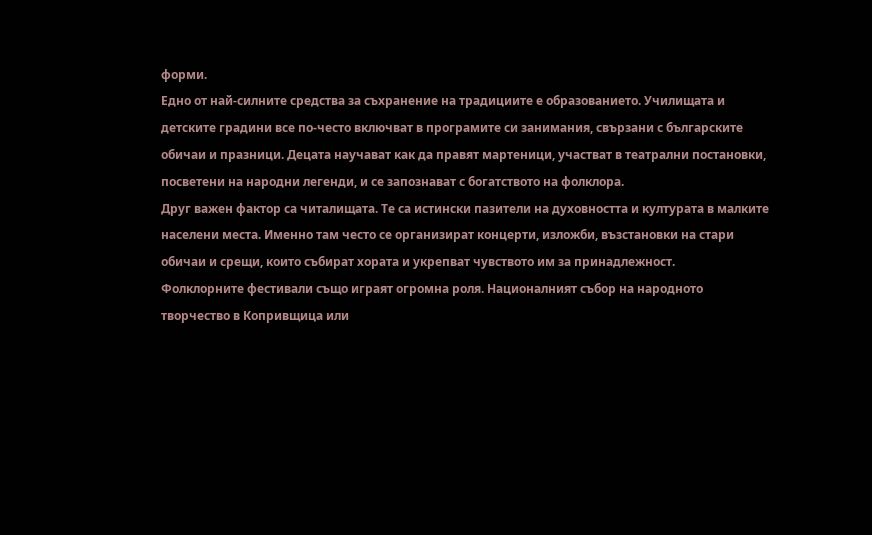форми.
Едно от най-силните средства за съхранение на традициите е образованието. Училищата и детските градини все по-често включват в програмите си занимания, свързани с българските обичаи и празници. Децата научават как да правят мартеници, участват в театрални постановки, посветени на народни легенди, и се запознават с богатството на фолклора.
Друг важен фактор са читалищата. Те са истински пазители на духовността и културата в малките населени места. Именно там често се организират концерти, изложби, възстановки на стари обичаи и срещи, които събират хората и укрепват чувството им за принадлежност.
Фолклорните фестивали също играят огромна роля. Националният събор на народното творчество в Копривщица или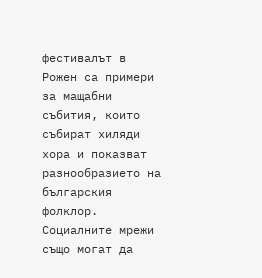фестивалът в Рожен са примери за мащабни събития, които събират хиляди хора и показват разнообразието на българския фолклор.
Социалните мрежи също могат да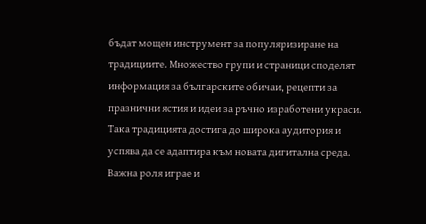бъдат мощен инструмент за популяризиране на традициите. Множество групи и страници споделят информация за българските обичаи, рецепти за празнични ястия и идеи за ръчно изработени украси. Така традицията достига до широка аудитория и успява да се адаптира към новата дигитална среда.
Важна роля играе и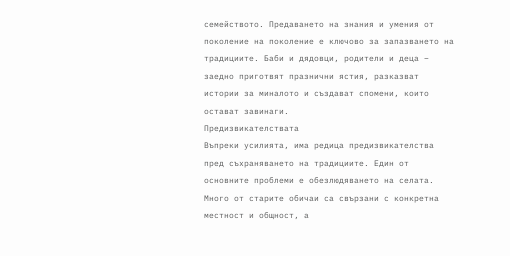семейството. Предаването на знания и умения от поколение на поколение е ключово за запазването на традициите. Баби и дядовци, родители и деца – заедно приготвят празнични ястия, разказват истории за миналото и създават спомени, които остават завинаги.
Предизвикателствата
Въпреки усилията, има редица предизвикателства пред съхраняването на традициите. Един от основните проблеми е обезлюдяването на селата. Много от старите обичаи са свързани с конкретна местност и общност, а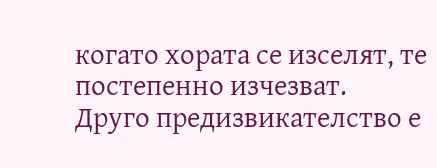когато хората се изселят, те постепенно изчезват.
Друго предизвикателство е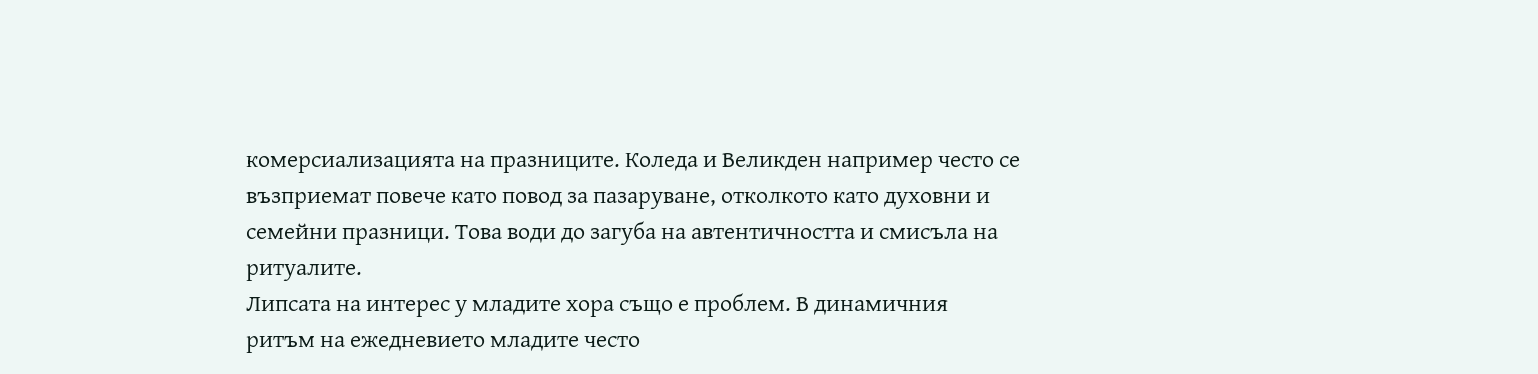комерсиализацията на празниците. Коледа и Великден например често се възприемат повече като повод за пазаруване, отколкото като духовни и семейни празници. Това води до загуба на автентичността и смисъла на ритуалите.
Липсата на интерес у младите хора също е проблем. В динамичния ритъм на ежедневието младите често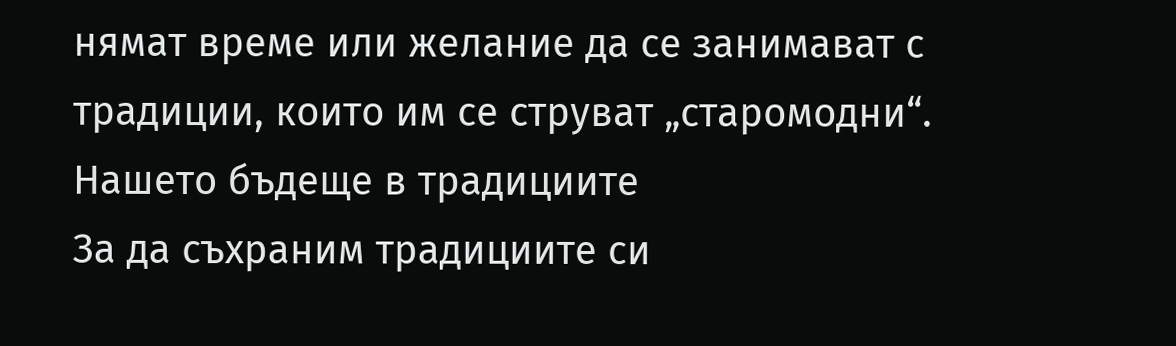нямат време или желание да се занимават с традиции, които им се струват „старомодни“.
Нашето бъдеще в традициите
За да съхраним традициите си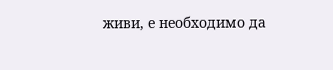живи, е необходимо да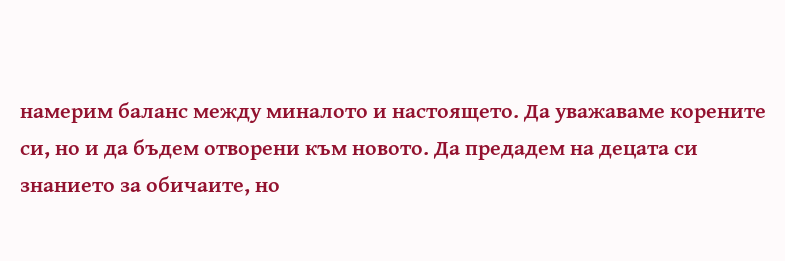намерим баланс между миналото и настоящето. Да уважаваме корените си, но и да бъдем отворени към новото. Да предадем на децата си знанието за обичаите, но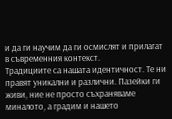и да ги научим да ги осмислят и прилагат в съвременния контекст.
Традициите са нашата идентичност. Те ни правят уникални и различни. Пазейки ги живи, ние не просто съхраняваме миналото, а градим и нашето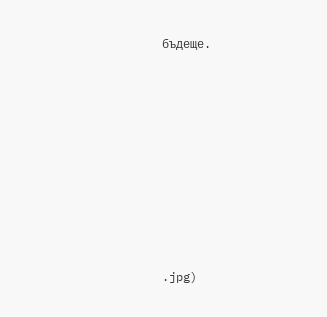бъдеще.














.jpg)